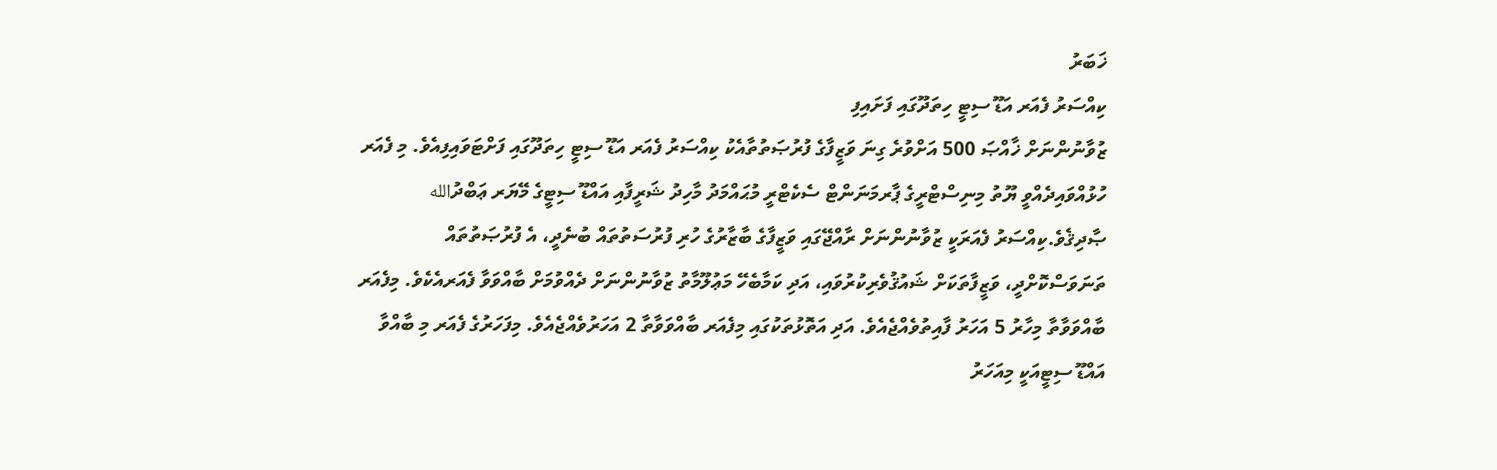ޚަބަރު
ކިއްސަރު ފެއަރ އަޑޫ ސިޓީ ހިތަދޫގައި ފަށައިފި
ޒުވާނުންނަށް ޚާއްޞަ 500 އަށްވުރެ ގިނަ ވަޒީފާގެ ފުރުޞަތުތާއެކު ކިއްސަރު ފެއަރ އަޑޫ ސިޓީ ހިތަދޫގައި ފަށްޓަވައިފިއެވެ. މި ފެއަރ ހުޅުއްވައިދެއްވީ ޔޫތު މިނިސްޓްރީގެ ޕާރމަނަންޓް ސެކެޓްރީ މުޙައްމަދު މާހިދު ޝަރީފާއި އައްޑޫ ސިޓީގެ މޭޔަރ ޢަބްދުالله ޞާދިޤެވެ.ކިއްސަރު ފެއަރަކީ ޒުވާނުންނަށް ރާއްޖޭގައި ވަޒީފާގެ ބާޒާރުގެ ހުރި ފުރުސަތުތައް ބުނެދީ، އެ ފުރުޞަތުތައް ތަނަވަސްކޮށްދީ، ވަޒީފާތަކަށް ޝައުޤުވެރިކުރުވައި، އަދި ކަމާބެހޭ މަޢުލޫމާތު ޒުވާނުންނަށް ދެއްވުމަށް ބާއްވަވާ ފެއަރއެކެވެ. މިފެއަރ ބާއްވަވާތާ މިހާރު 5 އަހަރު ފާއިތުވެއްޖެއެވެ. އަދި އަތޮޅުތަކުގައި މިފެއަރ ބާއްވަވާތާ 2 އަހަރުވެއްޖެއެވެ. މިފަހަރުގެ ފެއަރ މި ބާއްވާ އައްޑޫ ސިޓީއަކީ މިއަހަރު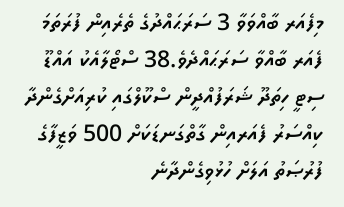މިފެއަރ ބާއްވަވާ 3 ސަރަޙައްދުގެ ތެރެއިން ފުރަތަމަ ފެއަރ ބާއްވާ ސަރަޙައްދެވެ.38 ސްޓޯލާއެކު އައްޑޫ ސިޓީ ހިތަދޫ ޝަރަފުއްދީން ސްކޫލްގައި ކުރިއަށްގެންދާ ކިއްސަރު ފެއަރއިން ގާތްގަނޑަކަށް 500 ވަޒީފާގެ ފުރުޞަތު އަލަށް ހުޅުވިގެންދާނެ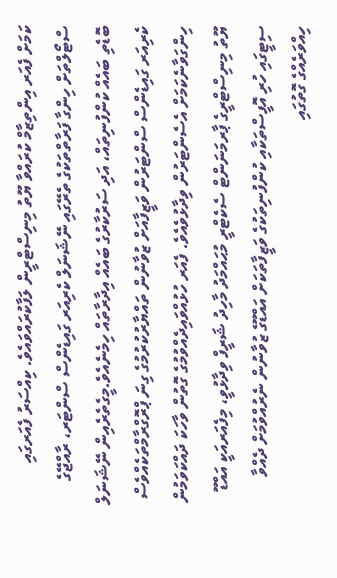ކަމަށް ފެއަރ އިންތިޒާމް ކުރައްވާ ޔޫތު މިނިސްޓްރީން ލަފާކުރައްވައެވެ. ކިއްސަރު ފެއަރގައި ސްޓޯލްތަށް ހިންގާ ފަރާތްތަކުގެ ތެރޭގައި ނޭޝަނަލް ކެރިއަރ ގައިޑެންސް ސްންޓަރ، ރާއްޖޭގެ ބޮޑެތި ބައެއް ކުންފުނިތައް، އަދި ސަރުކާރުގެ ބައެއް އިދާރާތައް ހިމެނެއެވެ.މީގެތެރެއިން ނޭޝަނަލް ކެރިއަރ ގައިޑެންސް ސްންޓަރުން ވަޒީފާއަށް ޒުވާނުން ތައްޔާރުކުރުމުގެ ގިނަ ޕްރޮގްރާމްތަކެއްވެސް ހިންގަވާނެކަމަށް އެސެންޓަރުން ވިދާޅުވެއެވެ. ފެއަރ ހުޅުއްވައިދެއްވުމުގެ ގޮތުން ވާހަކަ ދައްކަވަމުން ޔޫތު މިނިސްޓްރީގެ ޕާރމަނަންޓް ސެކެޓްރީ މުޙައްމަދު މާހިދު ޝަރީފް ވިދާޅުވީ، މިފެއަރއަކީ އައްޑޫ ސިޓީގައި ހުރި އޮފީސްތަކާއި ކުންފުނިތަކުގެ ވަޒީފާތަކަށް އައްޑޫގެ ޒުވާނުން ނެރުއްވުމަށް ދެއްވާ ހިއްވަރެއްގެ ގޮތުގައި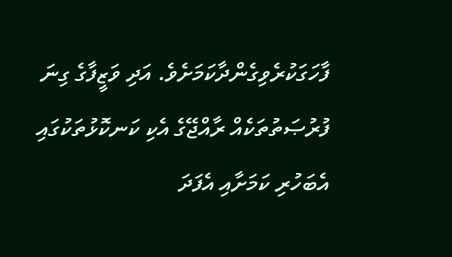ފާހަގަކުރެވިގެންދާކަމަށެވެ. އަދި ވަޒީފާގެ ގިނަ ފުރުޞަތުތަކެއް ރާއްޖޭގެ އެކި ކަނކޮޅުތަކުގައި އެބަހުރި ކަމަށާއި އެފަދަ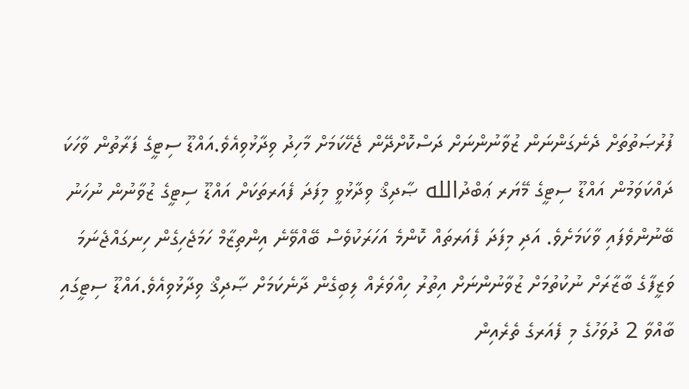ފުރުޞަތުތަށް ދެނެގަންނަން ޒުވާނުންނަށް ދަސްކޮށްދޭން ޖެހޭކަމަށް މާހިދު ވިދާޅުވިއެވެ.އައްޑޫ ސިޓީގެ ފަރާތުން ވާހަކަ ދައްކަވަމުން އައްޑޫ ސިޓީގެ މޭޔަރ ޢަބްދުالله ޞާދިޤް ވިދާޅުވީ މިފަދަ ފެއަރތަކަށް އައްޑޫ ސިޓީގެ ޒުވާނުން ނުހަނު ބޭނުންވެފައި ވާކަމަށެވެ. އަދި މިފަދަ ފެއަރތައް ކޮންމެ އަހަރަކުވެސް ބޭއްވޭނެ އިންތިޒާމް ހަމަޖެހިގެން ހިނގައްޖެނަމަ ވަޒީފާގެ ބާޒާރަށް ނުކުތުމަށް ޒުވާނުންނަށް އިތުރު ހިއްވަރެއް ލިބިގެން ދާނެކަމަށް ޞާދިޤް ވިދާޅުވިއެވެ.އައްޑޫ ސިޓީގައި ބާއްވާ 2 ދުވަހުގެ މި ފެއަރގެ ތެރެއިން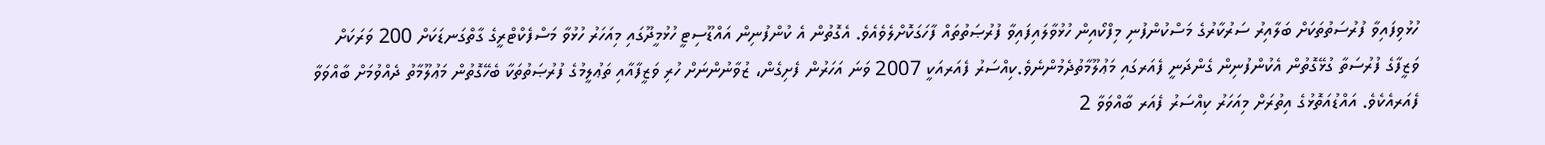ހުޅުވިފައިވާ ފުރުސަތުތަކަށް ބަލާއިރު ސަރުކާރުގެ މަސްކުންފުނި މިފްކޯއިން ހުޅުވާލައިފައިވާ ފުރުޞަތުތައް ފާހަގަކޮށްލެވެއެވެ. އެގޮތުން އެ ކުންފުނިން އައްޑޫސިޓީ ހުޅުމީދޫގައި މިއަހަރު ހުޅުވާ މަސްފެކްޓްރީގެ ގާތްގަނޑަކަށް 200 ވަރަކަށް ވަޒީފާގެ ފުރުސަތާ ގުޅޭގޮތުން އެކުންފުނިން ގެންދަނީ ފެއަރގައި މަޢުލޫމާތުދެމުންނެވެ.ކިއްސަރު ފެއަރއަކީ 2007 ވަނަ އަހަރުން ފެށިގެން، ޒުވާނުންނަށް ހުރި ވަޒީފާއާއި ތަޢުލީމުގެ ފުރުޞަތުތަކާ ބެހޭގޮތުން މަޢުލޫމާތު ދެއްވުމަށް ބާއްވަވާ ފެއަރއެކެވެ. އައްޑުއަތޮޅުގެ އިތުރަށް މިއަހަރު ކިއްސަރު ފެއަރ ބާއްވަވާ 2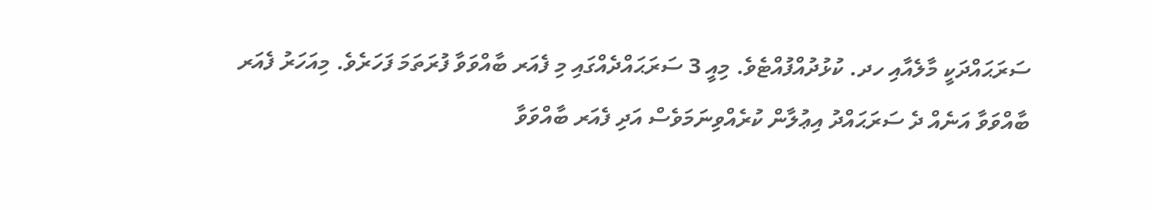ސަރަޙައްދަކީ މާލެއާއި ހދ. ކުޅުދުއްފުއްޓެވެ. މިއީ 3 ސަރަޙައްދެއްގައި މި ފެއަރ ބާއްވަވާ ފުރަތަމަ ފަހަރެވެ. މިއަހަރު ފެއަރ ބާއްވަވާ އަނެއް ދެ ސަރަޙައްދު އިޢުލާން ކުރެއްވިނަމަވެސް އަދި ފެއަރ ބާއްވަވާ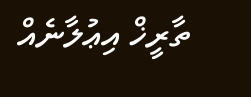ތާރީޚް އިޢުލާނެއް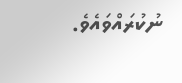ނުކުރައްވައެވެ.